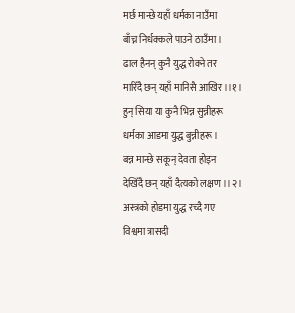मर्छ मान्छे यहाँ धर्मका नाउँमा
बाँच्न निर्धक्कले पाउने ठाउँमा ।
ढाल हैनन् कुनै युद्ध रोक्ने तर
मारिँदै छन् यहाँ मानिसै आखिर ।।१।
हुन् सिया या कुनै भिन्न सुन्नीहरू
धर्मका आडमा युद्ध बुन्नीहरू ।
बन्न मान्छे सकून् देवता होइन
देखिँदै छन् यहाँ दैत्यको लक्षण ।।२।
अस्त्रको होडमा युद्ध रच्दै गए
विश्वमा त्रासदी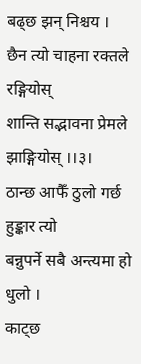बढ्छ झन् निश्चय ।
छैन त्यो चाहना रक्तले रङ्गियोस्
शान्ति सद्भावना प्रेमले झाङ्गियोस् ।।३।
ठान्छ आफैँ ठुलो गर्छ हुङ्कार त्यो
बन्नुपर्ने सबै अन्त्यमा हो धुलो ।
काट्छ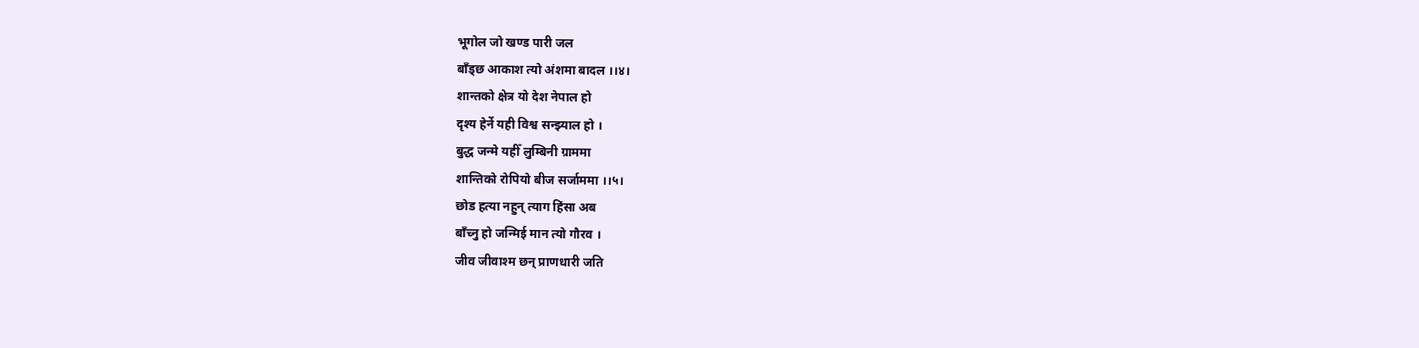भूगोल जो खण्ड पारी जल
बाँड्छ आकाश त्यो अंशमा बादल ।।४।
शान्तको क्षेत्र यो देश नेपाल हो
दृश्य हेर्ने यही विश्व सन्झ्याल हो ।
बुद्ध जन्मे यहीँ लुम्बिनी ग्राममा
शान्तिको रोपियो बीज सर्जाममा ।।५।
छोड हत्या नहुन् त्याग हिंसा अब
बाँच्नु हो जन्मिई मान त्यो गौरव ।
जीव जीवाश्म छन् प्राणधारी जति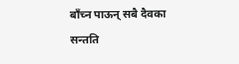बाँच्न पाऊन् सबै दैवका सन्तति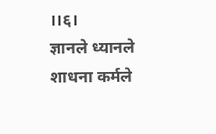।।६।
ज्ञानले ध्यानले शाधना कर्मले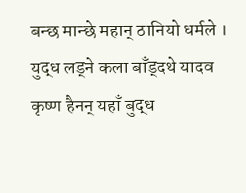बन्छ मान्छे महान् ठानियो धर्मले ।
युद्ध लड्ने कला बाँड्दथे यादव
कृष्ण हैनन् यहाँ बुद्ध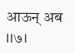आऊन् अब ।।७।